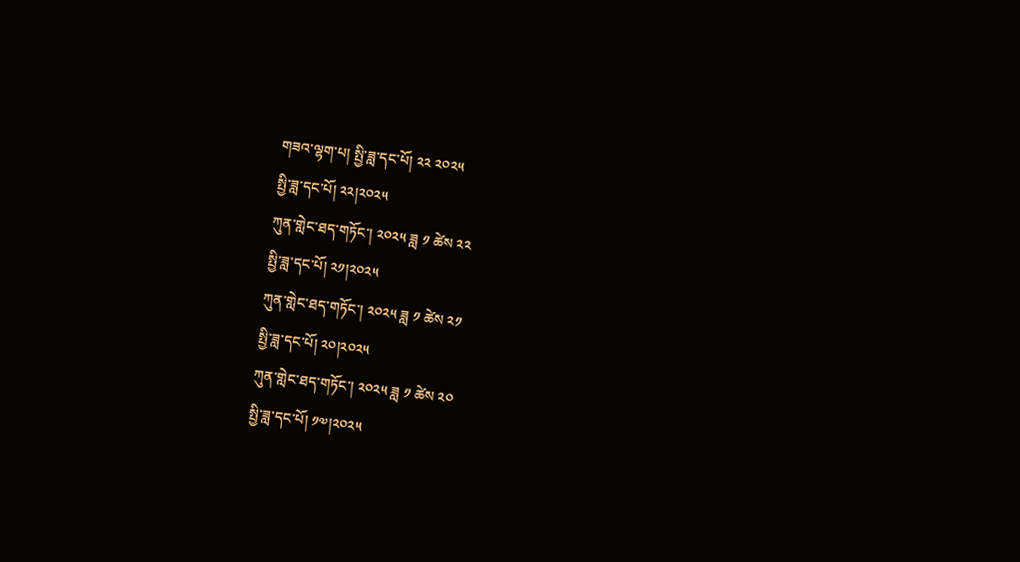གཟའ་ལྷག་པ། སྤྱི་ཟླ་དང་པོ། ༢༢ ༢༠༢༥
སྤྱི་ཟླ་དང་པོ། ༢༢།༢༠༢༥
ཀུན་གླེང་ཐད་གཏོང་། ༢༠༢༥ ཟླ ༡ ཚེས ༢༢
སྤྱི་ཟླ་དང་པོ། ༢༡།༢༠༢༥
ཀུན་གླེང་ཐད་གཏོང་། ༢༠༢༥ ཟླ ༡ ཚེས ༢༡
སྤྱི་ཟླ་དང་པོ། ༢༠།༢༠༢༥
ཀུན་གླེང་ཐད་གཏོང་། ༢༠༢༥ ཟླ ༡ ཚེས ༢༠
སྤྱི་ཟླ་དང་པོ། ༡༧།༢༠༢༥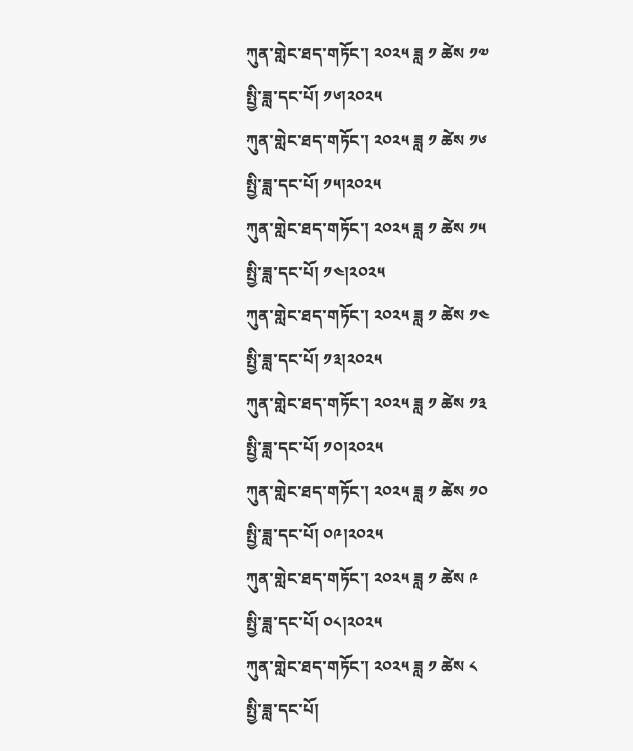ཀུན་གླེང་ཐད་གཏོང་། ༢༠༢༥ ཟླ ༡ ཚེས ༡༧
སྤྱི་ཟླ་དང་པོ། ༡༦།༢༠༢༥
ཀུན་གླེང་ཐད་གཏོང་། ༢༠༢༥ ཟླ ༡ ཚེས ༡༦
སྤྱི་ཟླ་དང་པོ། ༡༥།༢༠༢༥
ཀུན་གླེང་ཐད་གཏོང་། ༢༠༢༥ ཟླ ༡ ཚེས ༡༥
སྤྱི་ཟླ་དང་པོ། ༡༤།༢༠༢༥
ཀུན་གླེང་ཐད་གཏོང་། ༢༠༢༥ ཟླ ༡ ཚེས ༡༤
སྤྱི་ཟླ་དང་པོ། ༡༣།༢༠༢༥
ཀུན་གླེང་ཐད་གཏོང་། ༢༠༢༥ ཟླ ༡ ཚེས ༡༣
སྤྱི་ཟླ་དང་པོ། ༡༠།༢༠༢༥
ཀུན་གླེང་ཐད་གཏོང་། ༢༠༢༥ ཟླ ༡ ཚེས ༡༠
སྤྱི་ཟླ་དང་པོ། ༠༩།༢༠༢༥
ཀུན་གླེང་ཐད་གཏོང་། ༢༠༢༥ ཟླ ༡ ཚེས ༩
སྤྱི་ཟླ་དང་པོ། ༠༨།༢༠༢༥
ཀུན་གླེང་ཐད་གཏོང་། ༢༠༢༥ ཟླ ༡ ཚེས ༨
སྤྱི་ཟླ་དང་པོ།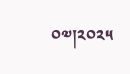༠༧།༢༠༢༥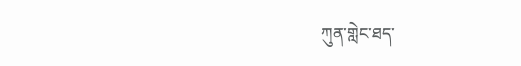ཀུན་གླེང་ཐད་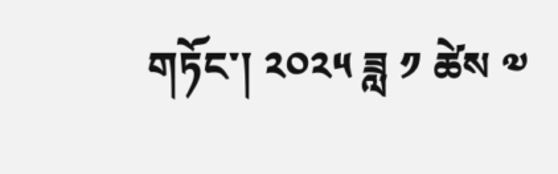གཏོང་། ༢༠༢༥ ཟླ ༡ ཚེས ༧